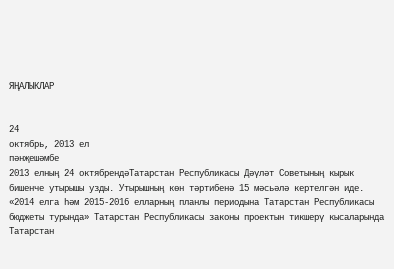ЯҢАЛЫКЛАР


24
октябрь, 2013 ел
пәнҗешәмбе
2013 елның 24 октябрендәТатарстан Республикасы Дәүләт Советының кырык бишенче утырышы узды. Утырышның көн тәртибенә 15 мәсьәлә кертелгән иде. «2014 елга һәм 2015-2016 елларның планлы периодына Татарстан Республикасы бюджеты турында» Татарстан Республикасы законы проектын тикшерү кысаларында Татарстан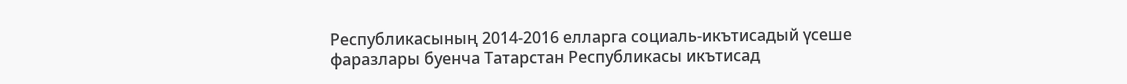Республикасының 2014-2016 елларга социаль-икътисадый үсеше фаразлары буенча Татарстан Республикасы икътисад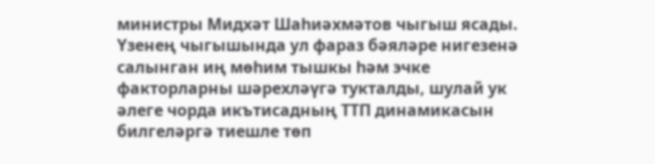министры Мидхәт Шаһиәхмәтов чыгыш ясады. Үзенең чыгышында ул фараз бәяләре нигезенә салынган иң мөһим тышкы һәм эчке факторларны шәрехләүгә тукталды, шулай ук әлеге чорда икътисадның ТТП динамикасын билгеләргә тиешле төп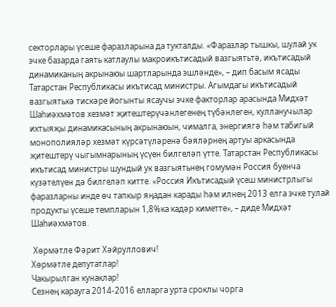секторлары үсеше фаразларына да тукталды. «Фаразлар тышкы, шулай ук эчке базарда гаять катлаулы макроикътисадый вазгыятьтә, икътисадый динамиканың акрынаюы шартларында эшләнде», – дип басым ясады Татарстан Республикасы икътисад министры. Агымдагы икътисадый вазгыятькә тискәре йогынты ясаучы эчке факторлар арасында Мидхәт Шаһиәхмәтов хезмәт җитештерүчәнлегенең түбәнлеген, кулланучылар ихтыяҗы динамикасының акрынаюын, чималга, энергиягә һәм табигый монополияләр хезмәт күрсәтүләренә бәяләрнең артуы аркасында җитештерү чыгымнарының үсүен билгеләп үтте. Татарстан Республикасы икътисад министры шундый ук вазгыятьнең гомумән Россия буенча күзәтелүен дә билгеләп китте. «Россия Икътисадый үсеш министрлыгы фаразларны инде өч тапкыр яңадан карады һәм илнең 2013 елга эчке тулай продукты үсеше темпларын 1,8%ка кадәр киметте», – диде Мидхәт Шаһиәхмәтов.

 Хөрмәтле Фәрит Хәйруллович!
Хөрмәтле депутатлар!
Чакырылган кунаклар!
Сезнең карауга 2014-2016 елларга урта сроклы чорга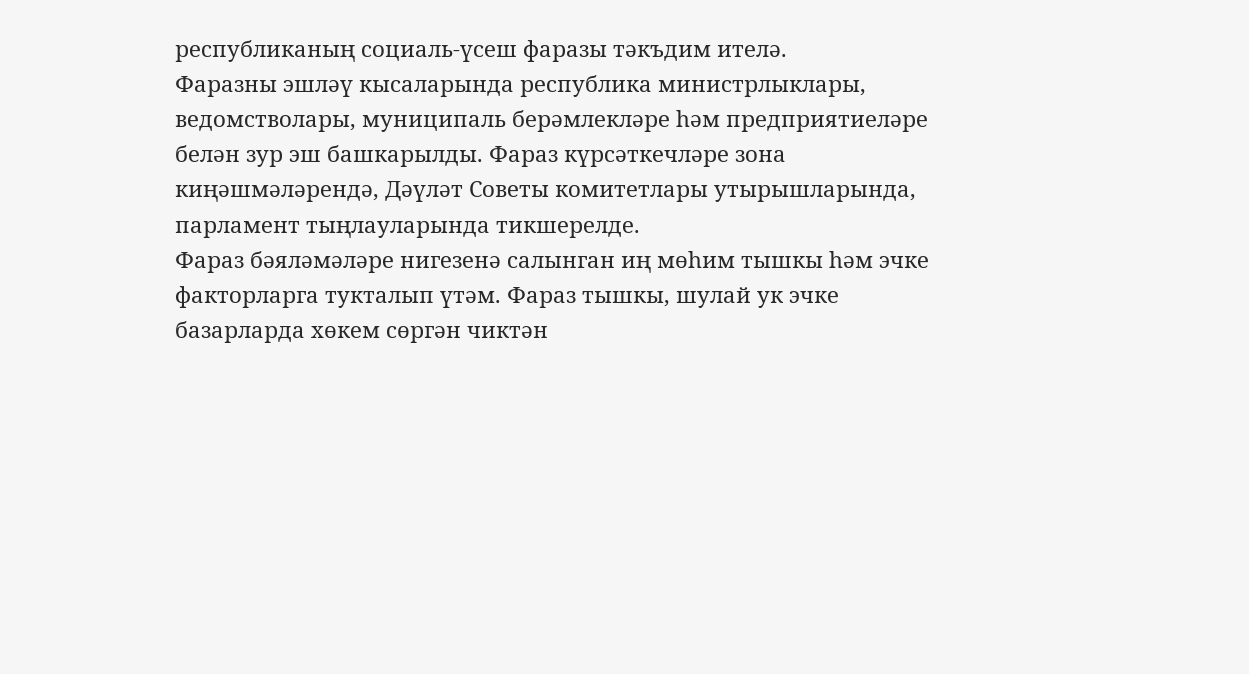республиканың социаль-үсеш фаразы тәкъдим ителә.
Фаразны эшләү кысаларында республика министрлыклары, ведомстволары, муниципаль берәмлекләре һәм предприятиеләре белән зур эш башкарылды. Фараз күрсәткечләре зона киңәшмәләрендә, Дәүләт Советы комитетлары утырышларында, парламент тыңлауларында тикшерелде.
Фараз бәяләмәләре нигезенә салынган иң мөһим тышкы һәм эчке факторларга тукталып үтәм. Фараз тышкы, шулай ук эчке базарларда хөкем сөргән чиктән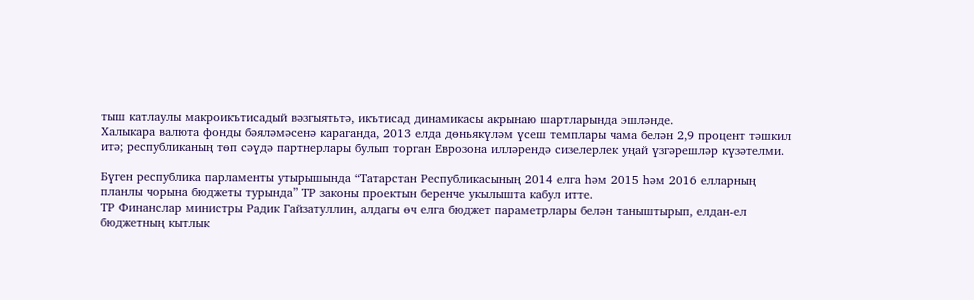тыш катлаулы макроикътисадый вәзгыятьтә, икътисад динамикасы акрынаю шартларында эшләнде.
Халыкара валюта фонды бәяләмәсенә караганда, 2013 елда дөньякүләм үсеш темплары чама белән 2,9 процент тәшкил итә; республиканың төп сәүдә партнерлары булып торган Еврозона илләрендә сизелерлек уңай үзгәрешләр күзәтелми.

Бүген республика парламенты утырышында “Татарстан Республикасының 2014 елга һәм 2015 һәм 2016 елларның планлы чорына бюджеты турында” ТР законы проектын беренче укылышта кабул итте.
ТР Финанслар министры Радик Гайзатуллин, алдагы өч елга бюджет параметрлары белән таныштырып, елдан-ел бюджетның кытлык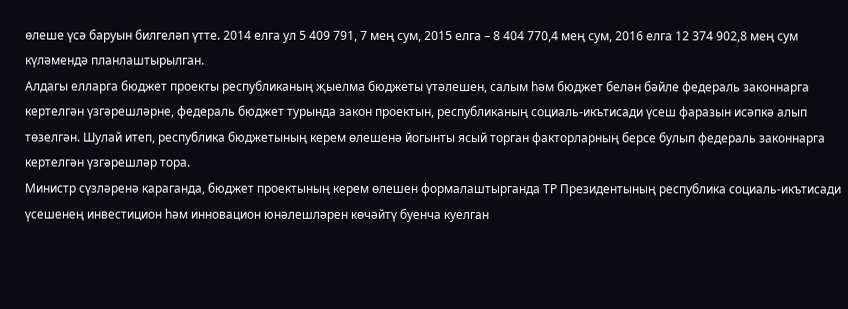өлеше үсә баруын билгеләп үтте. 2014 елга ул 5 409 791, 7 мең сум, 2015 елга – 8 404 770,4 мең сум, 2016 елга 12 374 902,8 мең сум күләмендә планлаштырылган.
Алдагы елларга бюджет проекты республиканың җыелма бюджеты үтәлешен, салым һәм бюджет белән бәйле федераль законнарга кертелгән үзгәрешләрне, федераль бюджет турында закон проектын, республиканың социаль-икътисади үсеш фаразын исәпкә алып төзелгән. Шулай итеп, республика бюджетының керем өлешенә йогынты ясый торган факторларның берсе булып федераль законнарга кертелгән үзгәрешләр тора.
Министр сүзләренә караганда, бюджет проектының керем өлешен формалаштырганда ТР Президентының республика социаль-икътисади үсешенең инвестицион һәм инновацион юнәлешләрен көчәйтү буенча куелган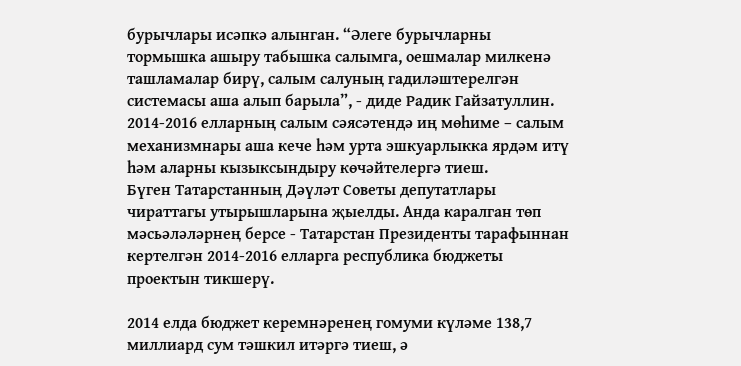бурычлары исәпкә алынган. “Әлеге бурычларны тормышка ашыру табышка салымга, оешмалар милкенә ташламалар бирү, салым салуның гадиләштерелгән системасы аша алып барыла”, - диде Радик Гайзатуллин. 2014-2016 елларның салым сәясәтендә иң мөһиме – салым механизмнары аша кече һәм урта эшкуарлыкка ярдәм итү һәм аларны кызыксындыру көчәйтелергә тиеш.
Бүген Татарстанның Дәүләт Советы депутатлары чираттагы утырышларына җыелды. Анда каралган төп мәсьәләләрнең берсе - Татарстан Президенты тарафыннан кертелгән 2014-2016 елларга республика бюджеты проектын тикшерү.

2014 елда бюджет керемнәренең гомуми күләме 138,7 миллиард сум тәшкил итәргә тиеш, ә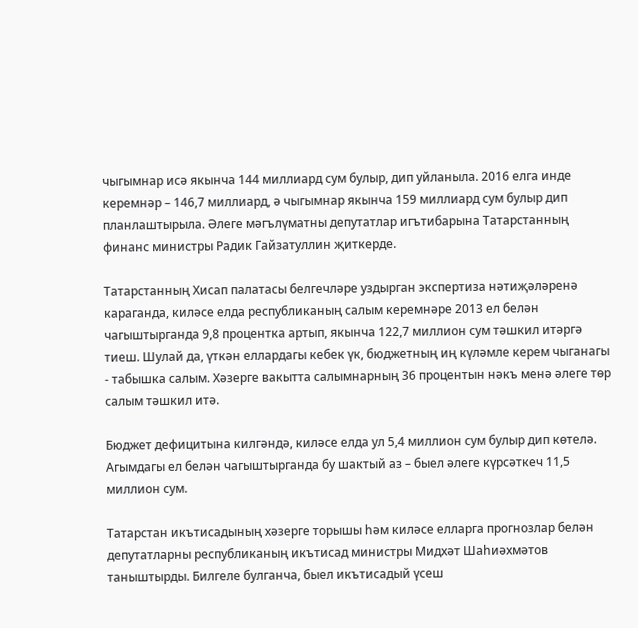чыгымнар исә якынча 144 миллиард сум булыр, дип уйланыла. 2016 елга инде керемнәр – 146,7 миллиард, ә чыгымнар якынча 159 миллиард сум булыр дип планлаштырыла. Әлеге мәгълүматны депутатлар игътибарына Татарстанның финанс министры Радик Гайзатуллин җиткерде.

Татарстанның Хисап палатасы белгечләре уздырган экспертиза нәтиҗәләренә караганда, киләсе елда республиканың салым керемнәре 2013 ел белән чагыштырганда 9,8 процентка артып, якынча 122,7 миллион сум тәшкил итәргә тиеш. Шулай да, үткән еллардагы кебек үк, бюджетның иң күләмле керем чыганагы - табышка салым. Хәзерге вакытта салымнарның 36 процентын нәкъ менә әлеге төр салым тәшкил итә.

Бюджет дефицитына килгәндә, киләсе елда ул 5,4 миллион сум булыр дип көтелә. Агымдагы ел белән чагыштырганда бу шактый аз – быел әлеге күрсәткеч 11,5 миллион сум.

Татарстан икътисадының хәзерге торышы һәм киләсе елларга прогнозлар белән депутатларны республиканың икътисад министры Мидхәт Шаһиәхмәтов таныштырды. Билгеле булганча, быел икътисадый үсеш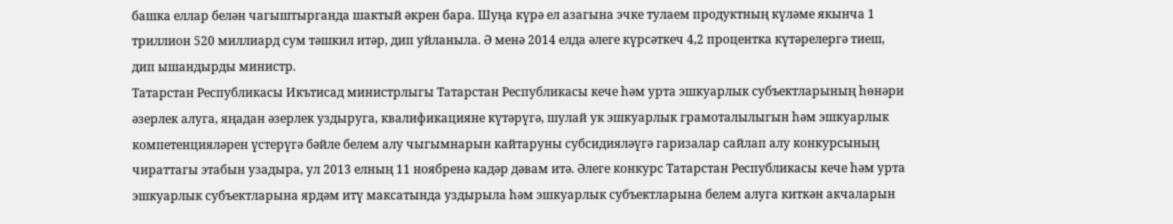башка еллар белән чагыштырганда шактый әкрен бара. Шуңа күрә ел азагына эчке тулаем продуктның күләме якынча 1 триллион 520 миллиард сум тәшкил итәр, дип уйланыла. Ә менә 2014 елда әлеге күрсәткеч 4,2 процентка күтәрелергә тиеш, дип ышандырды министр.
Татарстан Республикасы Икътисад министрлыгы Татарстан Республикасы кече һәм урта эшкуарлык субъектларының һөнәри әзерлек алуга, яңадан әзерлек уздыруга, квалификацияне күтәрүгә, шулай ук эшкуарлык грамоталылыгын һәм эшкуарлык компетенцияләрен үстерүгә бәйле белем алу чыгымнарын кайтаруны субсидияләүгә гаризалар сайлап алу конкурсының чираттагы этабын узадыра, ул 2013 елның 11 ноябренә кадәр дәвам итә. Әлеге конкурс Татарстан Республикасы кече һәм урта эшкуарлык субъектларына ярдәм итү максатында уздырыла һәм эшкуарлык субъектларына белем алуга киткән акчаларын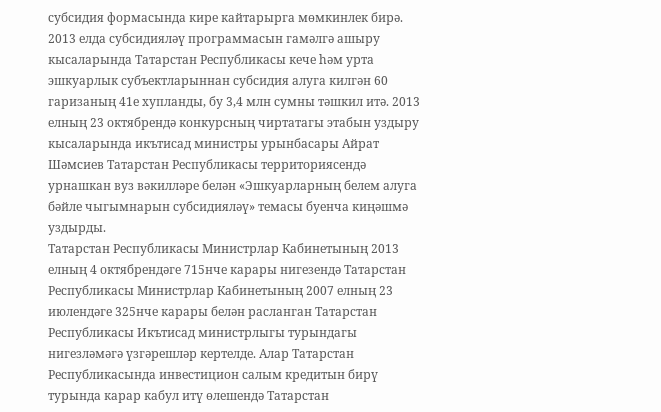субсидия формасында кире кайтарырга мөмкинлек бирә. 2013 елда субсидияләү программасын гамәлгә ашыру кысаларында Татарстан Республикасы кече һәм урта эшкуарлык субъектларыннан субсидия алуга килгән 60 гаризаның 41е хупланды, бу 3,4 млн сумны тәшкил итә. 2013 елның 23 октябрендә конкурсның чиртатагы этабын уздыру кысаларында икътисад министры урынбасары Айрат Шәмсиев Татарстан Республикасы территориясендә урнашкан вуз вәкилләре белән «Эшкуарларның белем алуга бәйле чыгымнарын субсидияләү» темасы буенча киңәшмә уздырды.
Татарстан Республикасы Министрлар Кабинетының 2013 елның 4 октябрендәге 715нче карары нигезендә Татарстан Республикасы Министрлар Кабинетының 2007 елның 23 июлендәге 325нче карары белән расланган Татарстан Республикасы Икътисад министрлыгы турындагы нигезләмәгә үзгәрешләр кертелде. Алар Татарстан Республикасында инвестицион салым кредитын бирү турында карар кабул итү өлешендә Татарстан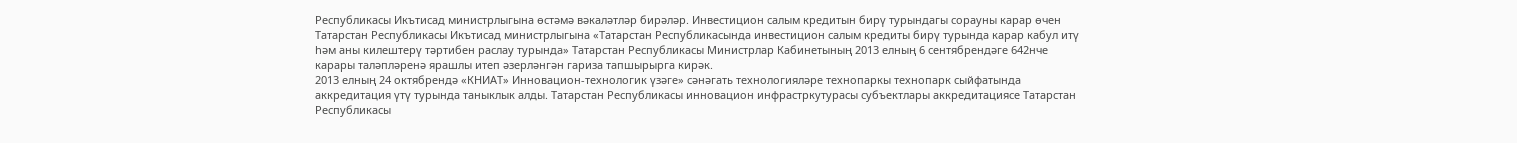Республикасы Икътисад министрлыгына өстәмә вәкаләтләр бирәләр. Инвестицион салым кредитын бирү турындагы сорауны карар өчен Татарстан Республикасы Икътисад министрлыгына «Татарстан Республикасында инвестицион салым кредиты бирү турында карар кабул итү һәм аны килештерү тәртибен раслау турында» Татарстан Республикасы Министрлар Кабинетының 2013 елның 6 сентябрендәге 642нче карары таләпләренә ярашлы итеп әзерләнгән гариза тапшырырга кирәк.
2013 елның 24 октябрендә «КНИАТ» Инновацион-технологик үзәге» сәнәгать технологияләре технопаркы технопарк сыйфатында аккредитация үтү турында таныклык алды. Татарстан Республикасы инновацион инфрастркутурасы субъектлары аккредитациясе Татарстан Республикасы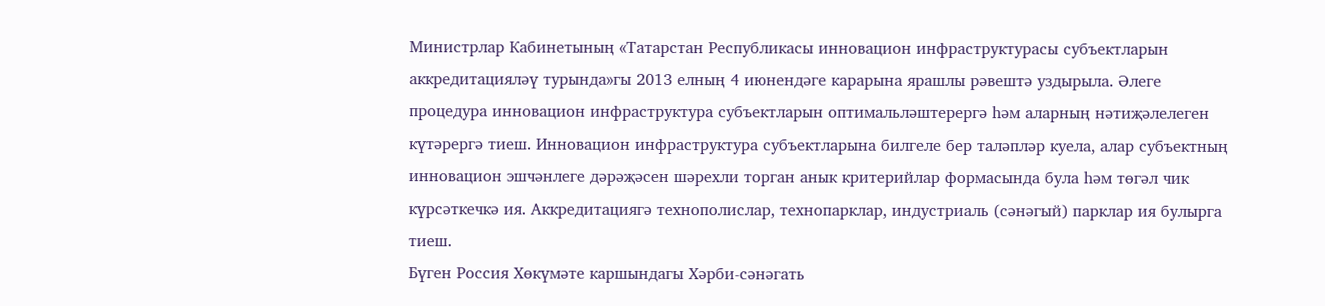Министрлар Кабинетының «Татарстан Республикасы инновацион инфраструктурасы субъектларын аккредитацияләү турында»гы 2013 елның 4 июнендәге карарына ярашлы рәвештә уздырыла. Әлеге процедура инновацион инфраструктура субъектларын оптимальләштерергә һәм аларның нәтиҗәлелеген күтәрергә тиеш. Инновацион инфраструктура субъектларына билгеле бер таләпләр куела, алар субъектның инновацион эшчәнлеге дәрәҗәсен шәрехли торган анык критерийлар формасында була һәм төгәл чик күрсәткечкә ия. Аккредитациягә технополислар, технопарклар, индустриаль (сәнәгый) парклар ия булырга тиеш.
Бүген Россия Хөкүмәте каршындагы Хәрби-сәнәгать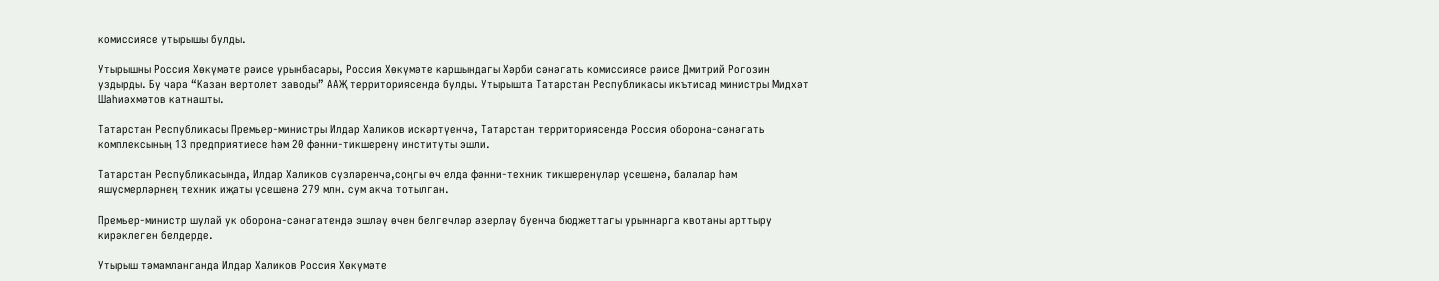комиссиясе утырышы булды.

Утырышны Россия Хөкүмәте рәисе урынбасары, Россия Хөкүмәте каршындагы Хәрби сәнәгать комиссиясе рәисе Дмитрий Рогозин уздырды. Бу чара “Казан вертолет заводы” ААҖ территориясендә булды. Утырышта Татарстан Республикасы икътисад министры Мидхәт Шаһиәхмәтов катнашты.

Татарстан Республикасы Премьер-министры Илдар Халиков искәртүенчә, Татарстан территориясендә Россия оборона-сәнәгать комплексының 13 предприятиесе һәм 20 фәнни-тикшеренү институты эшли.

Татарстан Республикасында, Илдар Халиков сүзләренчә,соңгы өч елда фәнни-техник тикшеренүләр үсешенә, балалар һәм яшүсмерләрнең техник иҗаты үсешенә 279 млн. сум акча тотылган.

Премьер-министр шулай ук оборона-сәнәгатендә эшләү өчен белгечләр әзерләү буенча бюджеттагы урыннарга квотаны арттыру кирәклеген белдерде.

Утырыш тәмамланганда Илдар Халиков Россия Хөкүмәте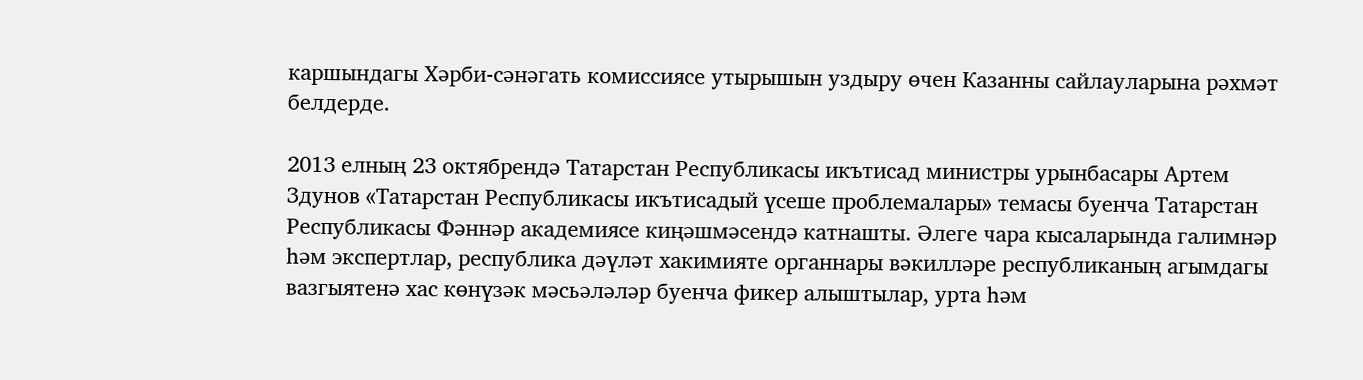каршындагы Хәрби-сәнәгать комиссиясе утырышын уздыру өчен Казанны сайлауларына рәхмәт белдерде.

2013 елның 23 октябрендә Татарстан Республикасы икътисад министры урынбасары Артем Здунов «Татарстан Республикасы икътисадый үсеше проблемалары» темасы буенча Татарстан Республикасы Фәннәр академиясе киңәшмәсендә катнашты. Әлеге чара кысаларында галимнәр һәм экспертлар, республика дәүләт хакимияте органнары вәкилләре республиканың агымдагы вазгыятенә хас көнүзәк мәсьәләләр буенча фикер алыштылар, урта һәм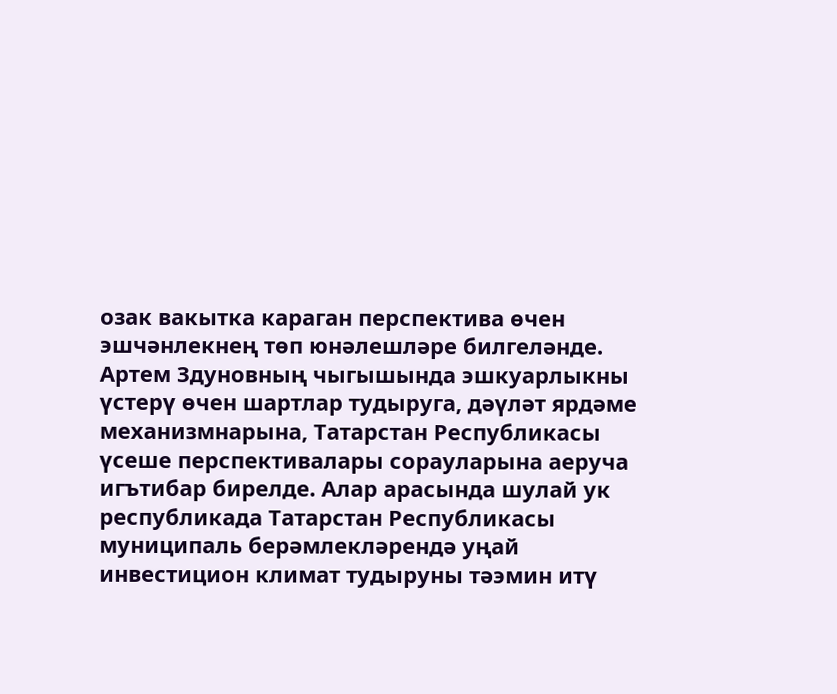озак вакытка караган перспектива өчен эшчәнлекнең төп юнәлешләре билгеләнде. Артем Здуновның чыгышында эшкуарлыкны үстерү өчен шартлар тудыруга, дәүләт ярдәме механизмнарына, Татарстан Республикасы үсеше перспективалары сорауларына аеруча игътибар бирелде. Алар арасында шулай ук республикада Татарстан Республикасы муниципаль берәмлекләрендә уңай инвестицион климат тудыруны тәэмин итү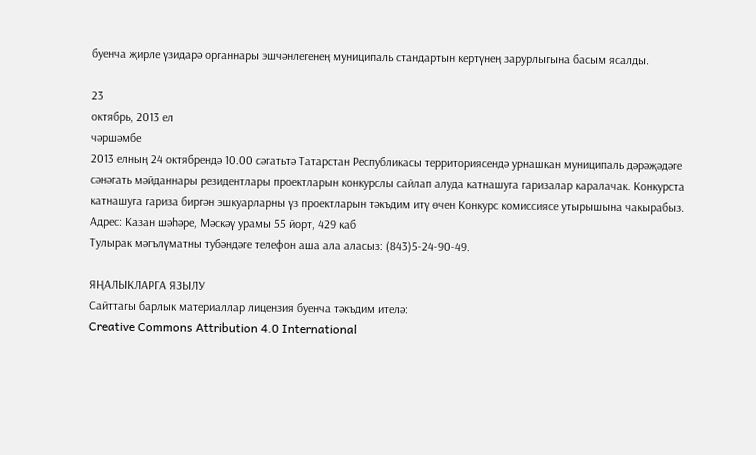буенча җирле үзидарә органнары эшчәнлегенең муниципаль стандартын кертүнең зарурлыгына басым ясалды.

23
октябрь, 2013 ел
чәршәмбе
2013 елның 24 октябрендә 10.00 сәгатьтә Татарстан Республикасы территориясендә урнашкан муниципаль дәрәҗәдәге сәнәгать мәйданнары резидентлары проектларын конкурслы сайлап алуда катнашуга гаризалар каралачак. Конкурста катнашуга гариза биргән эшкуарларны үз проектларын тәкъдим итү өчен Конкурс комиссиясе утырышына чакырабыз.
Адрес: Казан шәһәре, Мәскәү урамы 55 йорт, 429 каб
Тулырак мәгълүматны тубәндәге телефон аша ала аласыз: (843)5-24-90-49.

ЯҢАЛЫКЛАРГА ЯЗЫЛУ
Сайттагы барлык материаллар лицензия буенча тәкъдим ителә:
Creative Commons Attribution 4.0 International